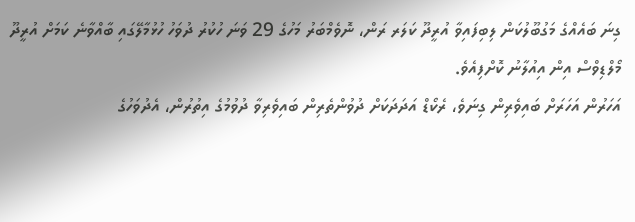ގިނަ ބައެއްގެ މަގުބޫލުކަން ލިބިފައިވާ އުރީދޫ ކަލަރ ރަން، ނޮވެމްބަރު މަހުގެ 29 ވަނަ ހުކުރު ދުވަހު ހުޅުމާލޭގައި ބާއްވާނެ ކަމަށް އުރީދޫ މޯލްޑިވްސް އިން އިއުލާނު ކޮށްފިއެވެ.
އަހަރުން އަހަރަށް ބައިވެރިން ގިނަވެ، ރެކޯޑް އަދަދަކަށް ދުވުންތެރިން ބައިވެރިވާ ދުވުމުގެ އިތުރުން، އެދުވަހުގެ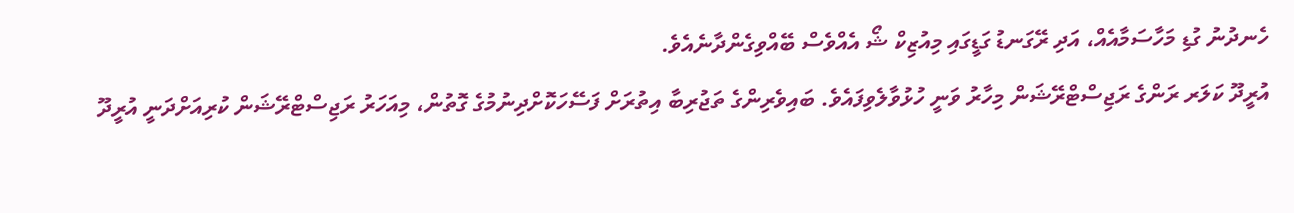ހެނދުނު ގުޑި މަހާސަމާއެއް، އަދި ރޭގަނޑު ގަޑީގައި މިއުޒިކް ޝޯ އެއްވެސް ބޭއްވިގެންދާނެއެވެ.
އުރީދޫ ކަލަރ ރަންގެ ރަޖިސްޓްރޭޝަން މިހާރު ވަނީ ހުޅުވާލެވިފައެވެ. ބައިވެރިންގެ ތަޖުރިބާ އިތުރަށް ފަސޭހަކޮށްދިނުމުގެ ގޮތުން، މިއަހަރު ރަޖިސްޓްރޭޝަން ކުރިއަށްދަނީ އުރީދޫ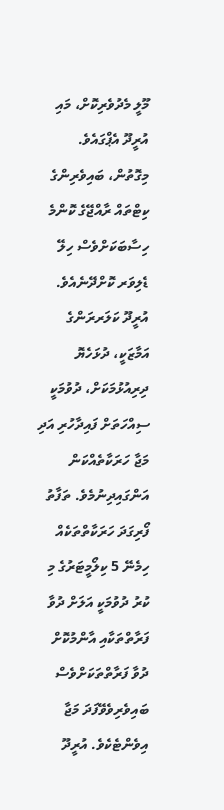މޫލީ މެދުވެރިކޮށް، މައި އުރީދޫ އެޕްގައެވެ. މިގޮތުން، ބައިވެރިންގެ ކިޓްތައް ރާއްޖޭގެ ކޮންމެ ހިސާބަކަށްވެސް ހިލޭ ޑެލިވަރ ކޮށްދޭނެއެވެ.
އުރީދޫ ކަލަރރަންގެ އަމާޒަކީ، ދުޅަހެޔޮ ދިރިއުޅުމަކަށް، ދުވުމަކީ ސިއްހަތަށް ފައިދާހުރި އަދި މަޖާ ހަރަކާތެއްކަން އަންގައިދިނުމެވެ. ތަފާތު ފޯރިގަދަ ހަރަކާތްތަކެއް ހިމެނޭ 5 ކިލޯމީޓަރުގެ މި ކުރު ދުވުމަކީ އަލަށް ދުވާ ފަރާތްތަކާއި އާންމުކޮށް ދުވާ ފަރާތްތަކަށްވެސް ބައިވެރިވެވޭފަދަ މަޖާ އިވެންޓެކެވެ. އުރީދޫ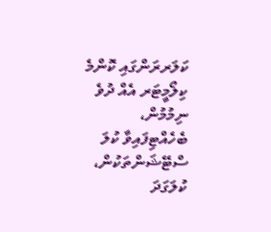ކަލަރރަންގައި ކޮންމެ ކިލޯމީޓަރ އެއް ދުވެ ނިމުމުން، ބެހެއްޓިފައިވާ ކުލަ ސްޓޭޝަންތަކުން، ކުލަގަދަ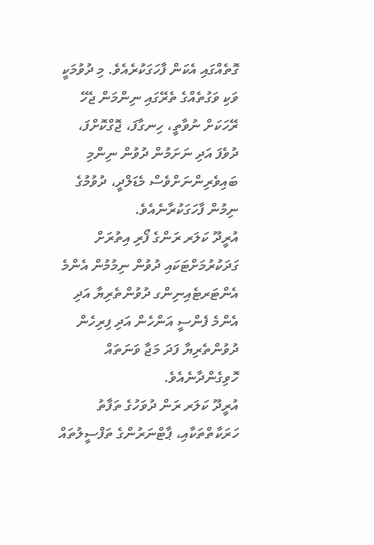ގޮތެއްގައި އެކަން ފާހަގަކުރެއެވެ. މި ދުވުމަކީ ވަކި ވަގުތެއްގެ ތެރޭގައި ނިންމަން ޖެހޭ ރޭހަކަށް ނުވާތީ، ހިނގާފަ، ޖޮގްކޮށްފަ، ދުވެފަ އަދި ނަށަމުން ދުވުން ނިންމި ބައިވެރިންނަށްވެސް މެޑަލްދީ، ދުވުމުގެ ނިމުން ފާހަގަކުރާނެއެވެ.
އުރީދޫ ކަލަރ ރަންގެ ފޯރި އިތުރަށް ގަދަކުރުމަށްޓަކައި ދުވުން ނިމުމުން އެންމެ އެންޓަރޓެއިނިންގ ދުވުންތެރިޔާ އަދި އެންމެ ފެންސީ އަންހެން އަދި ފިރިހެން ދުވުންތެރިޔާ ފަދަ މަޖާ ވަނަތައް ހޮވިގެންދާނެއެވެ.
އުރީދޫ ކަލަރ ރަން ދުވަހުގެ ތަފާތު ހަރަކާތްތަކާއި، ޕާޓްނަރުންގެ ތަފްސީލުތައް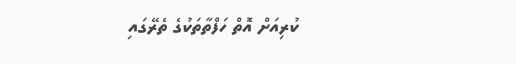ކުރިއަށް އޮތް ހަފްތާތަކުގެ ތެރޭގައި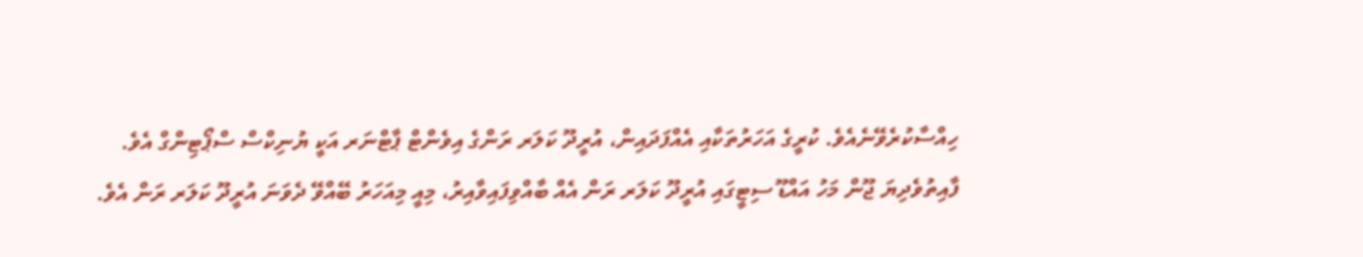ހިއްސާކުރެވޭނެއެވެ. ކުރީގެ އަހަރުތަކާއި އެއްފަދައިން، އުރީދޫ ކަލަރ ރަންގެ އިވެންޓް ޕާޓްނަރ އަކީ ޔުނިކްސް ސްޕޯޓިންގް އެވެ.
ފާއިތުވެދިޔަ ޖޫން މަހު އައްޑޫ ސިޓީގައި އުރީދޫ ކަލަރ ރަން އެއް ބާއްވިފައިވާއިރު، މިއީ މިއަހަރު ބޭއްވޭ ދެވަނަ އުރީދޫ ކަލަރ ރަން އެވެ.